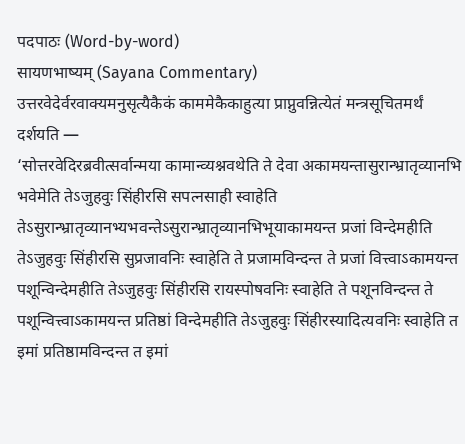पदपाठः (Word-by-word)
सायणभाष्यम् (Sayana Commentary)
उत्तरवेदेर्वरवाक्यमनुसृत्यैकैकं काममेकैकाहुत्या प्राप्नुवन्नित्येतं मन्त्रसूचितमर्थं दर्शयति —
‘सोत्तरवेदिरब्रवीत्सर्वान्मया कामान्व्यश्नवथेति ते देवा अकामयन्तासुरान्भ्रातृव्यानभि भवेमेति तेऽजुहवुः सिंहीरसि सपत्नसाही स्वाहेति तेऽसुरान्भ्रातृव्यानभ्यभवन्तेऽसुरान्भ्रातृव्यानभिभूयाकामयन्त प्रजां विन्देमहीति तेऽजुहवुः सिंहीरसि सुप्रजावनिः स्वाहेति ते प्रजामविन्दन्त ते प्रजां वित्त्वाऽकामयन्त पशून्विन्देमहीति तेऽजुहवुः सिंहीरसि रायस्पोषवनिः स्वाहेति ते पशूनविन्दन्त ते पशून्वित्त्वाऽकामयन्त प्रतिष्ठां विन्देमहीति तेऽजुहवुः सिंहीरस्यादित्यवनिः स्वाहेति त इमां प्रतिष्ठामविन्दन्त त इमां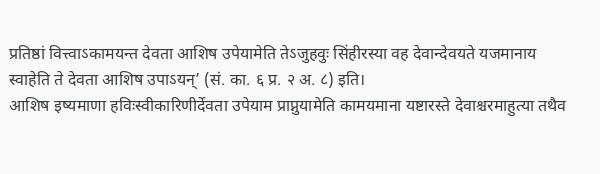प्रतिष्ठां वित्त्वाऽकामयन्त देवता आशिष उपेयामेति तेऽजुहवुः सिंहीरस्या वह देवान्देवयते यजमानाय स्वाहेति ते देवता आशिष उपाऽयन्’ (सं. का. ६ प्र. २ अ. ८) इति।
आशिष इष्यमाणा हविःस्वीकारिणीर्देवता उपेयाम प्राप्नुयामेति कामयमाना यष्टारस्ते देवाश्चरमाहुत्या तथैव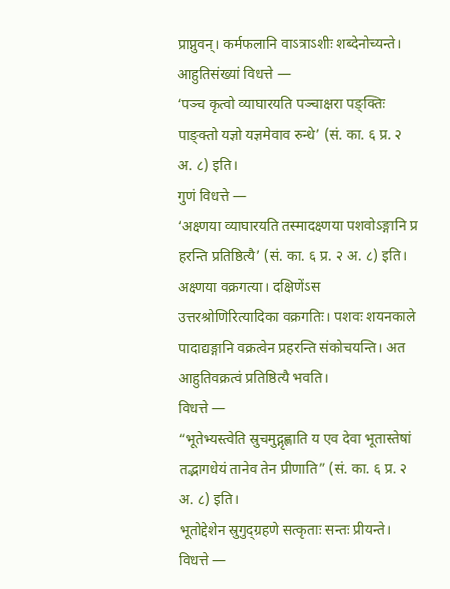प्राप्नुवन्। कर्मफलानि वाऽत्राऽशीः शब्देनोच्यन्ते।
आहुतिसंख्यां विधत्ते —
‘पञ्च कृत्वो व्याघारयति पञ्चाक्षरा पङ्क्तिः पाङ्क्तो यज्ञो यज्ञमेवाव रुन्धे’ (सं. का. ६ प्र. २ अ. ८) इति।
गुणं विधत्ते —
‘अक्ष्णया व्याघारयति तस्मादक्ष्णया पशवोऽङ्गानि प्र हरन्ति प्रतिष्ठित्यै’ (सं. का. ६ प्र. २ अ. ८) इति।
अक्ष्णया वक्रगत्या। दक्षिणेंऽस उत्तरश्रोणिरित्यादिका वक्रगतिः। पशवः शयनकाले पादाद्यङ्गानि वक्रत्वेन प्रहरन्ति संकोचयन्ति। अत आहुतिवक्रत्वं प्रतिष्ठित्यै भवति।
विधत्ते —
“भूतेभ्यस्त्वेति स्रुचमुद्गृह्णाति य एव देवा भूतास्तेषां तद्भागधेयं तानेव तेन प्रीणाति” (सं. का. ६ प्र. २ अ. ८) इति।
भूतोद्देशेन स्रुगुद्ग्रहणे सत्कृताः सन्तः प्रीयन्ते।
विधत्ते —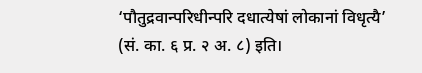‘पौतुद्रवान्परिधीन्परि दधात्येषां लोकानां विधृत्यै’ (सं. का. ६ प्र. २ अ. ८) इति।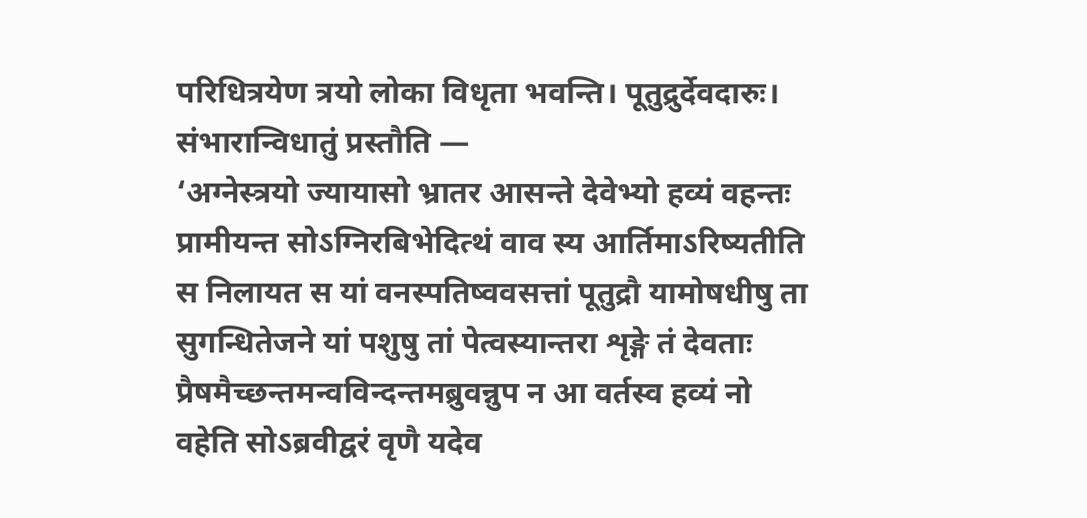परिधित्रयेण त्रयो लोका विधृता भवन्ति। पूतुद्रुर्देवदारुः।
संभारान्विधातुं प्रस्तौति —
‘अग्नेस्त्रयो ज्यायासो भ्रातर आसन्ते देवेभ्यो हव्यं वहन्तः प्रामीयन्त सोऽग्निरबिभेदित्थं वाव स्य आर्तिमाऽरिष्यतीति स निलायत स यां वनस्पतिष्ववसत्तां पूतुद्रौ यामोषधीषु ता सुगन्धितेजने यां पशुषु तां पेत्वस्यान्तरा शृङ्गे तं देवताः प्रैषमैच्छन्तमन्वविन्दन्तमब्रुवन्नुप न आ वर्तस्व हव्यं नो वहेति सोऽब्रवीद्वरं वृणै यदेव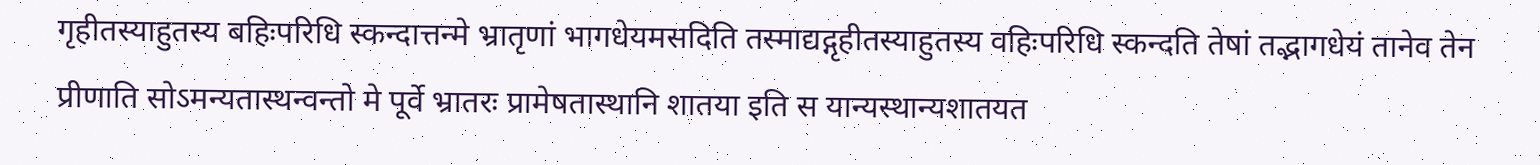गृहीतस्याहुतस्य बहिःपरिधि स्कन्दात्तन्मे भ्रातृणां भागधेयमसदिति तस्माद्यद्गृहीतस्याहुतस्य वहिःपरिधि स्कन्दति तेषां तद्भागधेयं तानेव तेन प्रीणाति सोऽमन्यतास्थन्वन्तो मे पूर्वे भ्रातरः प्रामेषतास्थानि शातया इति स यान्यस्थान्यशातयत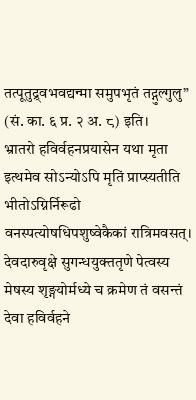तत्पूतुद्र्वभवद्यन्मा समुपभृतं तद्गुल्गुलु” (सं. का. ६ प्र. २ अ. ८) इति।
भ्रातरो हविर्वहनप्रयासेन यथा मृता इत्थमेव सोऽन्योऽपि मृतिं प्राप्स्यतीति भीतोऽग्निर्निरूढो वनस्पत्योषधिपशुष्वेकैकां रात्रिमवसत्। देवदारुवृक्षे सुगन्धयुक्ततृणे पेत्वस्य मेषस्य शृङ्गयोर्मध्ये च क्रमेण तं वसन्तं देवा हविर्वहने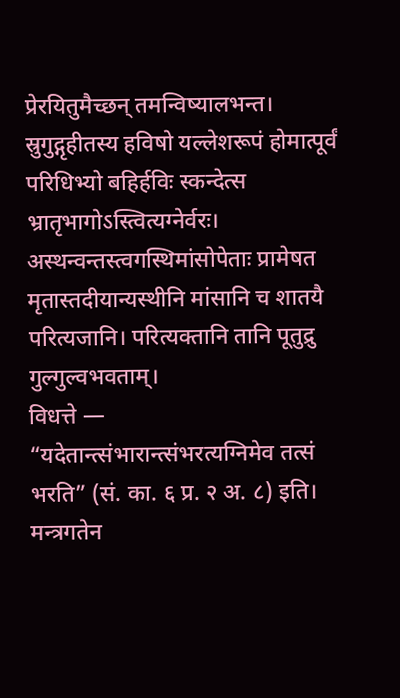प्रेरयितुमैच्छन् तमन्विष्यालभन्त। स्रुगुद्गृहीतस्य हविषो यल्लेशरूपं होमात्पूर्वं परिधिभ्यो बहिर्हविः स्कन्देत्स भ्रातृभागोऽस्त्वित्यग्नेर्वरः। अस्थन्वन्तस्त्वगस्थिमांसोपेताः प्रामेषत मृतास्तदीयान्यस्थीनि मांसानि च शातयै परित्यजानि। परित्यक्तानि तानि पूतुद्रु गुल्गुल्वभवताम्।
विधत्ते —
“यदेतान्त्संभारान्त्संभरत्यग्निमेव तत्सं भरति” (सं. का. ६ प्र. २ अ. ८) इति।
मन्त्रगतेन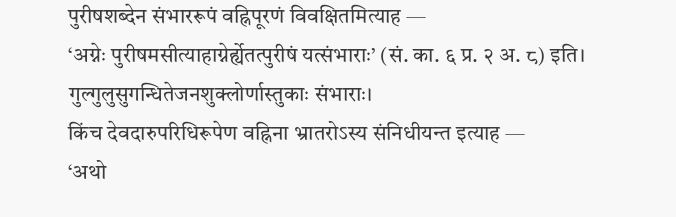पुरीषशब्देन संभाररूपं वह्निपूरणं विवक्षितमित्याह —
‘अग्नेः पुरीषमसीत्याहाग्नेर्ह्येतत्पुरीषं यत्संभाराः’ (सं. का. ६ प्र. २ अ. ८) इति।
गुल्गुलुसुगन्धितेजनशुक्लोर्णास्तुकाः संभाराः।
किंच देवदारुपरिधिरूपेण वह्निना भ्रातरोऽस्य संनिधीयन्त इत्याह —
‘अथो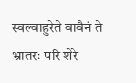स्वल्वाहुरेते वावैनं ते भ्रातरः परि शेरे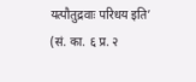यत्पौतुद्रवाः परिधय इति’ (सं. का. ६ प्र. २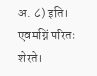अ. ८) इति।
एवमग्निं परितः शेरते।